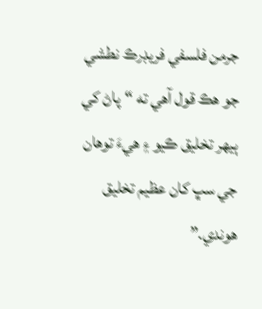جرمن فلسفي فريڊرڪ نطشي جو هڪ قول آهي ته “پاڻ کي ٻيهر تخليق ڪيو ۽ هيءَ توهان جي سڀ کان عظيم تخليق هوندي.”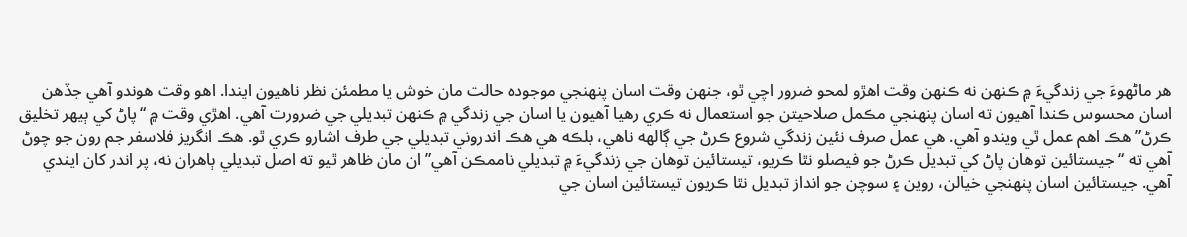ھر ماڻهوءَ جي زندگيءَ ۾ ڪنهن نه ڪنهن وقت اهڙو لمحو ضرور اچي ٿو، جنهن وقت اسان پنهنجي موجوده حالت مان خوش يا مطمئن نظر ناهيون ايندا. اهو وقت هوندو آهي جڏهن اسان محسوس ڪندا آهيون ته اسان پنهنجي مڪمل صلاحيتن جو استعمال نه ڪري رهيا آهيون يا اسان جي زندگي ۾ ڪنهن تبديلي جي ضرورت آهي. اهڙي وقت ۾ “پاڻ کي ٻيهر تخليق ڪرڻ” هڪ اهم عمل ٿي ويندو آهي. هي عمل صرف نئين زندگي شروع ڪرڻ جي ڳالھه ناهي، بلڪه هي هڪ اندروني تبديلي جي طرف اشارو ڪري ٿو. ھڪ انگريز فلاسفر جم رون جو چوڻ آهي ته “جيستائين توهان پاڻ کي تبديل ڪرڻ جو فيصلو نٿا ڪريو، تيستائين توهان جي زندگيءَ ۾ تبديلي ناممڪن آهي” ان مان ظاهر ٿيو ته اصل تبديلي ٻاهران نه، پر اندر کان ايندي آهي. جيستائين اسان پنهنجي خيالن، روين ۽ سوچن جو انداز تبديل نٿا ڪريون تيستائين اسان جي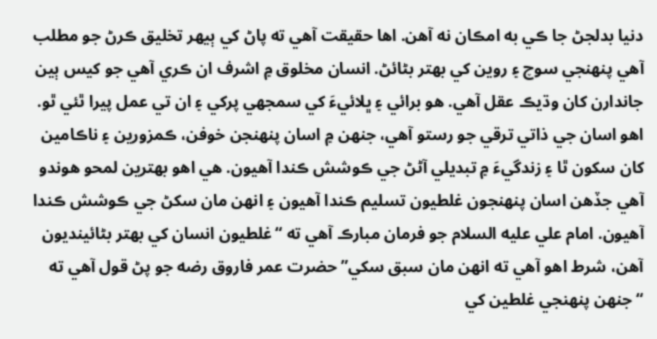دنيا بدلجڻ جا ڪي به امڪان نه آهن. اها حقيقت آهي ته پاڻ کي ٻيهر تخليق ڪرڻ جو مطلب آهي پنهنجي سوچ ۽ روين کي بهتر بڻائڻ. انسان مخلوق ۾ اشرف ان ڪري آهي جو کيس ٻين جاندارن کان وڌيڪ عقل آهي. هو برائي ۽ ڀلائيءَ کي سمجهي پرکي ۽ ان تي عمل پيرا ٿئي ٿو. اهو اسان جي ذاتي ترقي جو رستو آهي، جنهن ۾ اسان پنهنجن خوفن، ڪمزورين ۽ ناڪامين کان سکون ٿا ۽ زندگيءَ ۾ تبديلي آڻڻ جي ڪوشش ڪندا آهيون. هي اهو بهترين لمحو هوندو آهي جڏهن اسان پنهنجون غلطيون تسليم ڪندا آهيون ۽ انهن مان سکڻ جي ڪوشش ڪندا آهيون. امام علي عليه السلام جو فرمان مبارڪ آهي ته “غلطيون انسان کي بهتر بڻائينديون آهن، شرط اهو آهي ته انهن مان سبق سکي” حضرت عمر فاروق رضه جو پڻ قول آهي ته “جنهن پنهنجي غلطين کي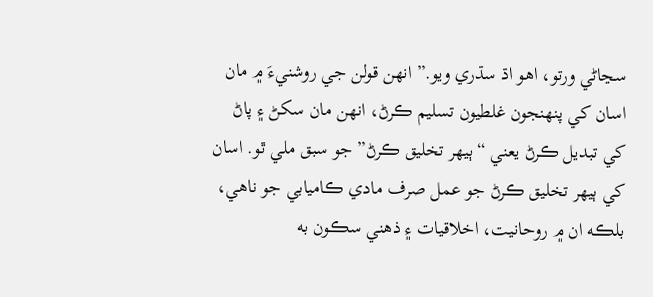سڃاڻي ورتو، اهو اڌ سڌري ويو.” انهن قولن جي روشنيءَ ۾ مان اسان کي پنهنجون غلطيون تسليم ڪرڻ، انهن مان سکڻ ۽ پاڻ کي تبديل ڪرڻ يعني “ٻيهر تخليق ڪرڻ” جو سبق ملي ٿو. اسان کي ٻيهر تخليق ڪرڻ جو عمل صرف مادي ڪاميابي جو ناهي، بلڪه ان ۾ روحانيت، اخلاقيات ۽ ذهني سڪون به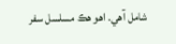شامل آهي. اهو هڪ مسلسل سفر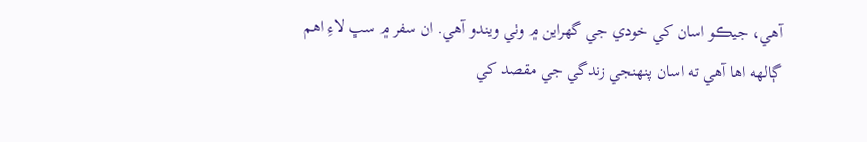آهي، جيڪو اسان کي خودي جي گهراين ۾ وٺي ويندو آهي. ان سفر ۾ سڀ لاءِ اهم ڳالھه اها آهي ته اسان پنهنجي زندگي جي مقصد کي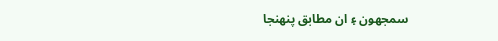سمجهون ۽ ان مطابق پنهنجا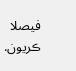فيصلا ڪريون.